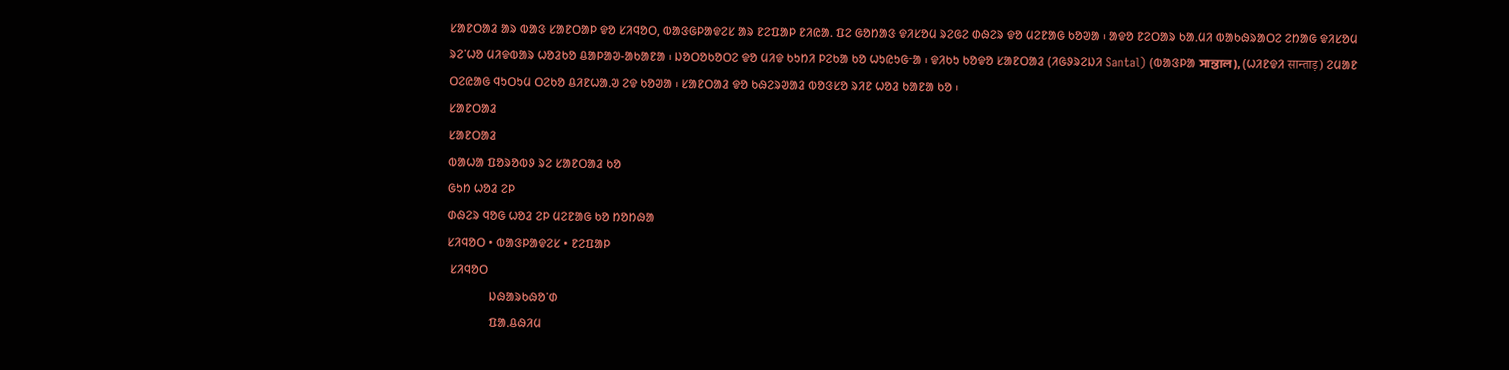ᱥᱟᱱᱛᱟᱲ ᱟᱨ ᱵᱟᱝ ᱥᱟᱱᱛᱟᱞ ᱫᱚ ᱥᱤᱧᱚᱛ, ᱵᱟᱝᱜᱞᱟᱫᱮᱥ ᱟᱨ ᱱᱮᱯᱟᱞ ᱱᱤᱭᱟᱹ ᱯᱮ ᱜᱚᱴᱟᱝ ᱫᱤᱥᱚᱢ ᱨᱮᱜᱮ ᱰᱷᱮᱨ ᱫᱚ ᱢᱮᱱᱟᱜ ᱠᱚᱣᱟ ᱾ ᱟᱫᱚ ᱱᱮᱛᱟᱨ ᱠᱟᱹᱢᱤ ᱵᱟᱠᱷᱨᱟᱛᱮ ᱮᱴᱟᱜ ᱫᱤᱥᱚᱢ ᱨᱮᱸᱦᱚ ᱢᱤᱫᱵᱟᱨ ᱦᱚᱲᱠᱚ ᱪᱟᱞᱟᱣ-ᱟᱠᱟᱱᱟ ᱾ ᱡᱚᱛᱚᱠᱚᱛᱮ ᱫᱚ ᱢᱤᱫ ᱠᱩᱴᱤ ᱞᱮᱠᱟ ᱠᱚ ᱦᱩᱭᱩᱜᱼᱟ ᱾ ᱫᱤᱠᱩ ᱠᱚᱫᱚ ᱥᱟᱱᱛᱟᱲ (ᱤᱜᱽᱨᱮᱡᱤ Santal) (ᱵᱟᱝᱞᱟ সান্তাল), (ᱦᱤᱱᱫᱤ सान्ताड़) ᱮᱢᱟᱱ ᱛᱮᱭᱟᱜ ᱧᱩᱛᱩᱢ ᱛᱮᱠᱚ ᱪᱤᱱᱦᱟᱹᱣ ᱮᱫ ᱠᱚᱣᱟ ᱾ ᱥᱟᱱᱛᱟᱲ ᱫᱚ ᱠᱷᱮᱨᱣᱟᱲ ᱵᱚᱝᱥᱚ ᱨᱤᱱ ᱦᱚᱲ ᱠᱟᱱᱟ ᱠᱚ ᱾
ᱥᱟᱱᱛᱟᱲ
ᱥᱟᱱᱛᱟᱲ
ᱵᱟᱦᱟ ᱯᱚᱨᱚᱵᱽ ᱨᱮ ᱥᱟᱱᱛᱟᱲ ᱠᱚ
ᱜᱩᱴ ᱦᱚᱲ ᱮᱞ
ᱰᱷᱮᱨ ᱧᱚᱜ ᱦᱚᱲ ᱮᱞ ᱢᱮᱱᱟᱜ ᱠᱚ ᱴᱚᱴᱷᱟ
ᱥᱤᱧᱚᱛ • ᱵᱟᱝᱞᱟᱫᱮᱥ • ᱱᱮᱯᱟᱞ
 ᱥᱤᱧᱚᱛ
              ᱡᱷᱟᱨᱠᱷᱚᱸᱰ
              ᱯᱟᱹᱪᱷᱤᱢ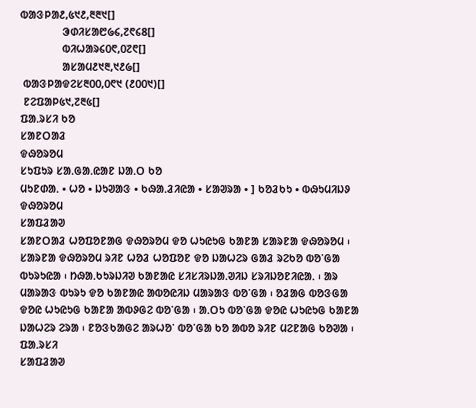ᱵᱟᱝᱞᱟ᱒,᱕᱑᱒,᱓᱓᱑[]
              ᱳᱰᱤᱥᱟ᱘᱙᱔,᱗᱖᱔8[]
              ᱵᱤᱦᱟᱨ᱔᱐᱖,᱐᱗᱖[]
              ᱟᱥᱟᱢ᱒᱑᱓,᱑᱒᱙[]
 ᱵᱟᱝᱞᱟᱫᱮᱥ᱓᱐᱐,᱐᱖᱑ (᱒᱐᱐᱑)[]
 ᱱᱮᱯᱟᱞ᱕᱑,᱗᱓᱕[]
ᱯᱟᱹᱨᱥᱤ ᱠᱚ
ᱥᱟᱱᱛᱟᱲ
ᱫᱷᱚᱨᱚᱢ
ᱥᱩᱯᱩᱨ ᱥᱟᱹᱜᱟᱹᱭᱟᱱ ᱡᱟᱹᱛ ᱠᱚ
ᱢᱩᱱᱰᱟᱹ • ᱦᱚ • ᱡᱩᱣᱟᱝ • ᱠᱷᱟᱹᱲᱤᱭᱟ • ᱥᱟᱣᱨᱟ • ] ᱠᱚᱲᱠᱩ • ᱵᱷᱩᱢᱤᱡᱽ
ᱫᱷᱚᱨᱚᱢ
ᱥᱟᱯᱲᱟᱣ
ᱥᱟᱱᱛᱟᱲ ᱦᱚᱯᱚᱱᱟᱜ ᱫᱷᱚᱨᱚᱢ ᱫᱚ ᱦᱩᱭᱩᱜ ᱠᱟᱱᱟ ᱥᱟᱨᱱᱟ ᱫᱷᱚᱨᱚᱢ ᱾ ᱥᱟᱨᱱᱟ ᱫᱷᱚᱨᱚᱢ ᱨᱤᱱ ᱦᱚᱲ ᱦᱚᱯᱚᱱ ᱫᱚ ᱡᱟᱦᱮᱨ ᱜᱟᱲ ᱨᱮᱠᱚ ᱵᱚᱸᱜᱟ ᱵᱩᱨᱩᱭᱟ ᱾ ᱴᱷᱟᱹᱠᱩᱨᱡᱤᱣ ᱠᱟᱱᱟᱭ ᱥᱤᱥᱤᱨᱡᱟᱹᱣᱤᱡ ᱥᱨᱤᱡᱚᱱᱤᱭᱟᱹ ᱾ ᱟᱨ ᱢᱟᱨᱟᱝ ᱵᱩᱨᱩ ᱫᱚ ᱠᱟᱱᱟᱭ ᱟᱵᱚᱭᱤᱡ ᱢᱟᱨᱟᱝ ᱵᱚᱸᱜᱟ ᱾ ᱚᱲᱟᱜ ᱵᱚᱝᱜᱟ ᱫᱚᱭ ᱦᱩᱭᱩᱜ ᱠᱟᱱᱟ ᱟᱵᱽᱜᱮ ᱵᱚᱸᱜᱟ ᱾ ᱟᱹᱛᱩ ᱵᱚᱸᱜᱟ ᱫᱚᱭ ᱦᱩᱭᱩᱜ ᱠᱟᱱᱟ ᱡᱟᱦᱮᱨ ᱮᱨᱟ ᱾ ᱱᱚᱝᱠᱟᱜᱮ ᱟᱨᱦᱚᱸ ᱵᱚᱸᱜᱟ ᱠᱚ ᱟᱵᱚ ᱨᱤᱱ ᱢᱮᱱᱟᱜ ᱠᱚᱣᱟ ᱾
ᱯᱟᱹᱨᱥᱤ
ᱥᱟᱯᱲᱟᱣ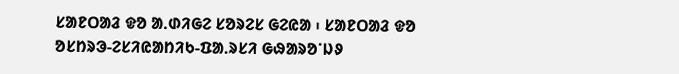ᱥᱟᱱᱛᱟᱲ ᱫᱚ ᱟᱹᱰᱤᱜᱮ ᱥᱚᱨᱮᱥ ᱜᱮᱭᱟ ᱾ ᱥᱟᱱᱛᱟᱲ ᱫᱚ ᱚᱥᱴᱨᱳ-ᱮᱥᱤᱭᱟᱴᱤᱠ-ᱯᱟᱹᱨᱥᱤ ᱜᱷᱟᱨᱚᱸᱡᱽ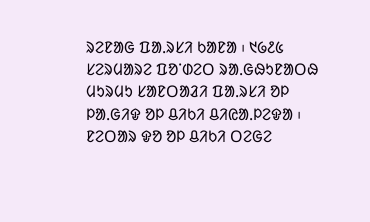ᱨᱮᱱᱟᱜ ᱯᱟᱹᱨᱥᱤ ᱠᱟᱱᱟ ᱾ ᱑᱙᱒᱕ ᱥᱮᱨᱢᱟᱨᱮ ᱯᱚᱸᱰᱮᱛ ᱨᱟᱹᱜᱷᱩᱱᱟᱛᱷ ᱢᱩᱨᱢᱩ ᱥᱟᱱᱛᱟᱲᱤ ᱯᱟᱹᱨᱥᱤ ᱚᱞ ᱞᱟᱹᱜᱤᱫ ᱚᱞ ᱪᱤᱠᱤ ᱪᱤᱭᱟᱹᱞᱮᱫᱟ ᱾ ᱱᱮᱛᱟᱨ ᱫᱚ ᱚᱞ ᱪᱤᱠᱤ ᱛᱮᱜᱮ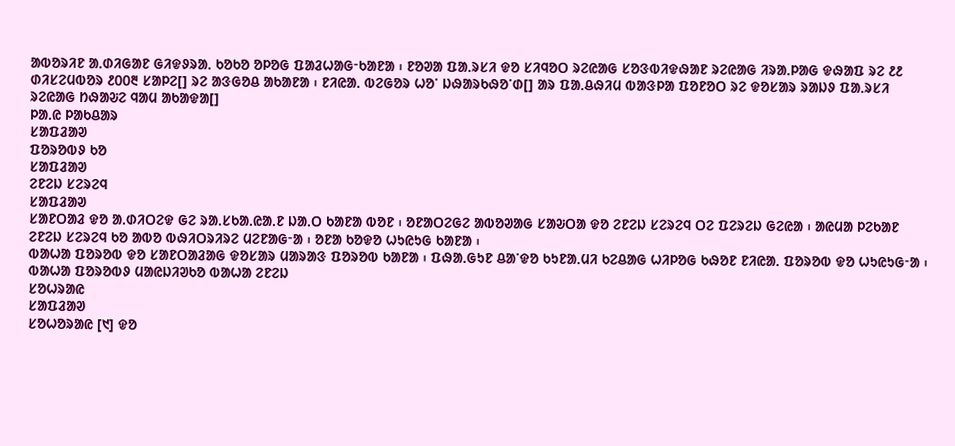ᱟᱵᱚᱨᱤᱱ ᱟᱹᱰᱤᱜᱟᱱ ᱜᱤᱫᱽᱨᱟᱹ ᱠᱚᱠᱚ ᱚᱞᱚᱜ ᱯᱟᱲᱦᱟᱜᱼᱠᱟᱱᱟ ᱾ ᱱᱚᱣᱟ ᱯᱟᱹᱨᱥᱤ ᱫᱚ ᱥᱤᱧᱚᱛ ᱨᱮᱭᱟᱜ ᱥᱚᱝᱵᱤᱫᱷᱟᱱ ᱨᱮᱭᱟᱜ ᱤᱨᱟᱹᱞᱟᱜ ᱫᱷᱟᱯ ᱨᱮ ᱒᱒ ᱰᱤᱥᱮᱢᱵᱚᱨ ᱒᱐᱐᱓ ᱥᱟᱞᱮ[] ᱨᱮ ᱟᱝᱜᱚᱪ ᱟᱠᱟᱱᱟ ᱾ ᱱᱤᱭᱟᱹ ᱵᱮᱜᱚᱨ ᱦᱚᱸ ᱡᱷᱟᱨᱠᱷᱚᱸᱰ[] ᱟᱨ ᱯᱟᱹᱪᱷᱤᱢ ᱵᱟᱝᱞᱟ ᱯᱚᱱᱚᱛ ᱨᱮ ᱫᱚᱥᱟᱨ ᱨᱟᱡᱽ ᱯᱟᱹᱨᱥᱤ ᱨᱮᱭᱟᱜ ᱴᱷᱟᱶᱮ ᱧᱟᱢ ᱟᱠᱟᱫᱟ[]
ᱞᱟᱹᱭ ᱞᱟᱠᱪᱟᱨ
ᱥᱟᱯᱲᱟᱣ
ᱯᱚᱨᱚᱵᱽ ᱠᱚ
ᱥᱟᱯᱲᱟᱣ
ᱮᱱᱮᱡ ᱥᱮᱨᱮᱧ
ᱥᱟᱯᱲᱟᱣ
ᱥᱟᱱᱛᱟᱲ ᱫᱚ ᱟᱹᱰᱤᱛᱮᱫ ᱜᱮ ᱨᱟᱹᱥᱠᱟᱹᱭᱟᱹᱱ ᱡᱟᱹᱛ ᱠᱟᱱᱟ ᱵᱚᱱ ᱾ ᱚᱱᱟᱛᱮᱜᱮ ᱟᱵᱚᱣᱟᱜ ᱥᱟᱶᱛᱟ ᱫᱚ ᱮᱱᱮᱡ ᱥᱮᱨᱮᱧ ᱛᱮ ᱯᱮᱨᱮᱡ ᱜᱮᱭᱟ ᱾ ᱟᱭᱢᱟ ᱞᱮᱠᱟᱱ ᱮᱱᱮᱡ ᱥᱮᱨᱮᱧ ᱠᱚ ᱟᱵᱚ ᱵᱷᱤᱛᱨᱤᱨᱮ ᱢᱮᱱᱟᱜᱼᱟ ᱾ ᱚᱱᱟ ᱠᱚᱫᱚ ᱦᱩᱭᱩᱜ ᱠᱟᱱᱟ ᱾
ᱵᱟᱦᱟ ᱯᱚᱨᱚᱵ ᱫᱚ ᱥᱟᱱᱛᱟᱲᱟᱜ ᱫᱚᱥᱟᱨ ᱢᱟᱨᱟᱝ ᱯᱚᱨᱚᱵ ᱠᱟᱱᱟ ᱾ ᱯᱷᱟᱹᱜᱩᱱ ᱪᱟᱸᱫᱚ ᱠᱩᱱᱟᱹᱢᱤ ᱠᱮᱪᱟᱜ ᱦᱤᱞᱚᱜ ᱠᱷᱚᱱ ᱱᱤᱭᱟᱹ ᱯᱚᱨᱚᱵ ᱫᱚ ᱦᱩᱭᱩᱜᱼᱟ ᱾
ᱵᱟᱦᱟ ᱯᱚᱨᱚᱵᱽ ᱢᱟᱭᱡᱤᱣᱠᱚ ᱵᱟᱦᱟ ᱮᱱᱮᱡ
ᱥᱚᱦᱨᱟᱭ
ᱥᱟᱯᱲᱟᱣ
ᱥᱚᱦᱚᱨᱟᱭ [᱑] ᱫᱚ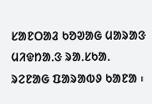ᱥᱟᱱᱛᱟᱲ ᱠᱚᱣᱟᱜ ᱢᱟᱨᱟᱝ ᱢᱤᱫᱴᱟᱹᱝ ᱨᱟᱹᱥᱠᱟᱹ ᱨᱮᱱᱟᱜ ᱯᱟᱨᱟᱵᱽ ᱠᱟᱱᱟ ᱾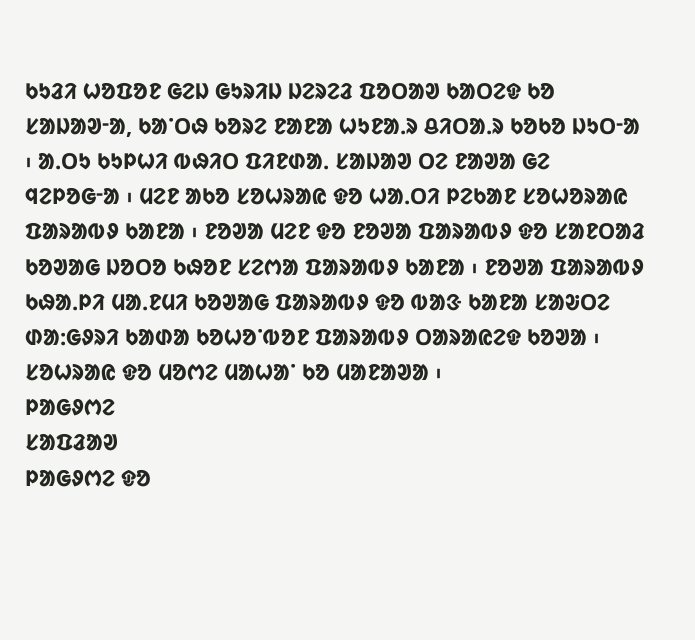ᱠᱩᱲᱤ ᱦᱚᱯᱚᱱ ᱜᱮᱡ ᱜᱩᱨᱤᱡ ᱡᱮᱨᱮᱲ ᱯᱚᱛᱟᱣ ᱠᱟᱛᱮᱫ ᱠᱚ ᱥᱟᱡᱟᱣᱼᱟ, ᱠᱟᱸᱛᱷ ᱠᱚᱨᱮ ᱱᱟᱱᱟ ᱦᱩᱱᱟᱹᱨ ᱪᱤᱛᱟᱹᱨ ᱠᱚᱠᱚ ᱡᱩᱛᱼᱟ ᱾ ᱟᱹᱛᱩ ᱠᱩᱞᱦᱤ ᱵᱷᱤᱛ ᱯᱤᱱᱰᱟᱹ ᱥᱟᱡᱟᱣ ᱛᱮ ᱱᱟᱣᱟ ᱜᱮ ᱧᱮᱞᱚᱜᱼᱟ ᱾ ᱢᱮᱱ ᱟᱠᱚ ᱥᱚᱦᱨᱟᱭ ᱫᱚ ᱦᱟᱹᱛᱤ ᱞᱮᱠᱟᱱ ᱥᱚᱦᱚᱨᱟᱭ ᱯᱟᱨᱟᱵᱽ ᱠᱟᱱᱟ ᱾ ᱱᱚᱣᱟ ᱢᱮᱱ ᱫᱚ ᱱᱚᱣᱟ ᱯᱟᱨᱟᱵᱽ ᱫᱚ ᱥᱟᱱᱛᱟᱲ ᱠᱚᱣᱟᱜ ᱡᱚᱛᱚ ᱠᱷᱚᱱ ᱥᱮᱬᱟ ᱯᱟᱨᱟᱵᱽ ᱠᱟᱱᱟ ᱾ ᱱᱚᱣᱟ ᱯᱟᱨᱟᱵᱽ ᱠᱷᱟᱹᱞᱤ ᱢᱟᱹᱱᱢᱤ ᱠᱚᱣᱟᱜ ᱯᱟᱨᱟᱵᱽ ᱫᱚ ᱵᱟᱝ ᱠᱟᱱᱟ ᱥᱟᱶᱛᱮ ᱰᱟᱺᱜᱽᱨᱤ ᱠᱟᱰᱟ ᱠᱚᱦᱚᱸᱵᱚᱱ ᱯᱟᱨᱟᱵᱽ ᱛᱟᱨᱟᱭᱮᱫ ᱠᱚᱣᱟ ᱾ ᱥᱚᱦᱨᱟᱭ ᱫᱚ ᱢᱚᱬᱮ ᱢᱟᱦᱟᱸ ᱠᱚ ᱢᱟᱱᱟᱣᱟ ᱾
ᱞᱟᱜᱽᱬᱮ
ᱥᱟᱯᱲᱟᱣ
ᱞᱟᱜᱽᱬᱮ ᱫᱚ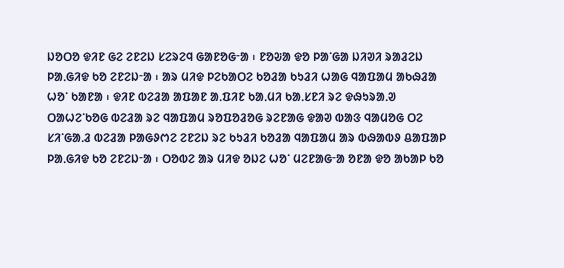ᱡᱚᱛᱚ ᱫᱤᱱ ᱜᱮ ᱮᱱᱮᱡ ᱥᱮᱨᱮᱧ ᱜᱟᱱᱚᱜᱼᱟ ᱾ ᱱᱚᱶᱟ ᱫᱚ ᱞᱟᱸᱜᱟ ᱡᱤᱣᱤ ᱨᱟᱲᱮᱡ ᱞᱟᱹᱜᱤᱫ ᱠᱚ ᱮᱱᱮᱡᱼᱟ ᱾ ᱟᱨ ᱢᱤᱫ ᱞᱮᱠᱟᱛᱮ ᱠᱚᱲᱟ ᱠᱩᱲᱤ ᱦᱟᱜ ᱧᱟᱯᱟᱢ ᱟᱠᱷᱲᱟ ᱦᱚᱸ ᱠᱟᱱᱟ ᱾ ᱫᱤᱱ ᱵᱮᱲᱟ ᱟᱯᱟᱱ ᱟᱹᱯᱤᱱ ᱠᱟᱹᱢᱤ ᱠᱟᱹᱥᱱᱤ ᱨᱮ ᱫᱷᱩᱨᱟᱹᱣ ᱛᱟᱦᱮᱸᱠᱚᱜ ᱵᱮᱲᱟ ᱨᱮ ᱧᱟᱯᱟᱢ ᱨᱚᱯᱚᱲᱚᱜ ᱨᱮᱱᱟᱜ ᱫᱟᱣ ᱵᱟᱝ ᱧᱟᱢᱚᱜ ᱛᱮ ᱥᱤᱸᱜᱟᱹᱲ ᱵᱮᱲᱟ ᱞᱟᱜᱽᱬᱮ ᱮᱱᱮᱡ ᱨᱮ ᱠᱩᱲᱤ ᱠᱚᱲᱟ ᱧᱟᱯᱟᱢ ᱟᱨ ᱵᱷᱟᱵᱽ ᱪᱟᱯᱟᱞ ᱞᱟᱹᱜᱤᱫ ᱠᱚ ᱮᱱᱮᱡᱼᱟ ᱾ ᱛᱚᱵᱮ ᱟᱨ ᱢᱤᱫ ᱚᱡᱮ ᱦᱚᱸ ᱢᱮᱱᱟᱜᱼᱟ ᱚᱱᱟ ᱫᱚ ᱟᱠᱟᱞ ᱠᱚ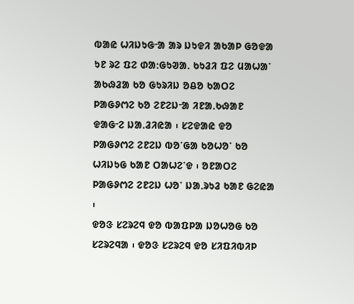ᱵᱟᱭ ᱦᱤᱡᱩᱜᱼᱟ ᱟᱨ ᱡᱩᱫᱤ ᱟᱠᱟᱞ ᱜᱚᱫᱟ ᱩᱱ ᱨᱮ ᱯᱮ ᱰᱟᱺᱜᱩᱣᱟᱹ ᱠᱩᱲᱤ ᱯᱮ ᱢᱟᱦᱟᱸ ᱟᱠᱷᱲᱟ ᱠᱚ ᱜᱩᱨᱤᱡ ᱚᱪᱚ ᱠᱟᱛᱮ ᱞᱟᱜᱽᱬᱮ ᱠᱚ ᱮᱱᱮᱡᱼᱟ ᱤᱱᱟᱹᱠᱷᱟᱱ ᱫᱟᱜᱼᱮ ᱡᱟᱹᱲᱤᱭᱟ ᱾ ᱥᱮᱫᱟᱭ ᱫᱚ ᱞᱟᱜᱽᱬᱮ ᱮᱱᱮᱡ ᱵᱚᱸᱜᱟ ᱠᱚᱦᱚᱸ ᱠᱚ ᱦᱤᱡᱩᱜ ᱠᱟᱱ ᱛᱟᱦᱮᱸᱫ ᱾ ᱚᱱᱟᱛᱮ ᱞᱟᱜᱽᱬᱮ ᱮᱱᱮᱡ ᱦᱚᱸ ᱡᱟᱹᱨᱩᱲ ᱠᱟᱱ ᱜᱮᱭᱟ ᱾
ᱫᱚᱝ ᱥᱮᱨᱮᱧ ᱫᱚ ᱵᱟᱯᱞᱟ ᱡᱚᱦᱚᱜ ᱠᱚ ᱥᱮᱨᱮᱧᱟ ᱾ ᱫᱚᱝ ᱥᱮᱨᱮᱧ ᱫᱚ ᱥᱤᱯᱤᱵᱤᱞ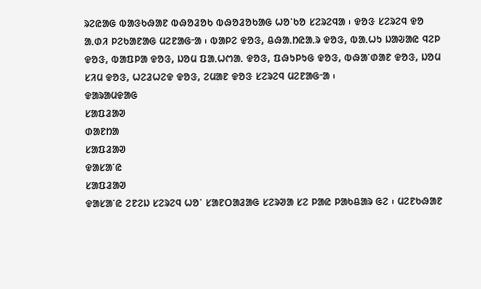ᱨᱮᱭᱟᱜ ᱵᱟᱝᱠᱷᱟᱱ ᱵᱷᱚᱲᱚᱠ ᱵᱷᱚᱲᱚᱠᱟᱜ ᱦᱚᱸᱠᱚ ᱥᱮᱨᱮᱧᱟ ᱾ ᱫᱚᱝ ᱥᱮᱨᱮᱧ ᱫᱚ ᱟᱹᱰᱤ ᱞᱮᱠᱟᱱᱟᱜ ᱢᱮᱱᱟᱜᱼᱟ ᱾ ᱵᱟᱞᱮ ᱫᱚᱝ, ᱪᱷᱟᱹᱴᱭᱟᱹᱨ ᱫᱚᱝ, ᱵᱟᱹᱦᱩ ᱡᱟᱶᱟᱭ ᱧᱮᱞ ᱫᱚᱝ, ᱵᱟᱯᱞᱟ ᱫᱚᱝ, ᱡᱚᱢ ᱯᱟᱹᱦᱬᱟᱹ ᱫᱚᱝ, ᱯᱷᱩᱞᱩᱜ ᱫᱚᱝ, ᱵᱷᱟᱸᱰᱟᱱ ᱫᱚᱝ, ᱡᱚᱢ ᱥᱤᱢ ᱫᱚᱝ, ᱦᱮᱲᱦᱮᱫ ᱫᱚᱝ, ᱮᱢᱟᱱ ᱫᱚᱝ ᱥᱮᱨᱮᱧ ᱢᱮᱱᱟᱜᱼᱟ ᱾
ᱫᱟᱨᱟᱢᱫᱟᱜ
ᱥᱟᱯᱲᱟᱣ
ᱰᱟᱱᱴᱟ
ᱥᱟᱯᱲᱟᱣ
ᱫᱟᱥᱟᱸᱭ
ᱥᱟᱯᱲᱟᱣ
ᱫᱟᱥᱟᱸᱭ ᱮᱱᱮᱡ ᱥᱮᱨᱮᱧ ᱦᱚᱸ ᱥᱟᱱᱛᱟᱲᱟᱜ ᱥᱮᱨᱣᱟ ᱥᱮ ᱞᱟᱭ ᱞᱟᱠᱪᱟᱨ ᱜᱮ ᱾ ᱢᱮᱱᱠᱷᱟᱱ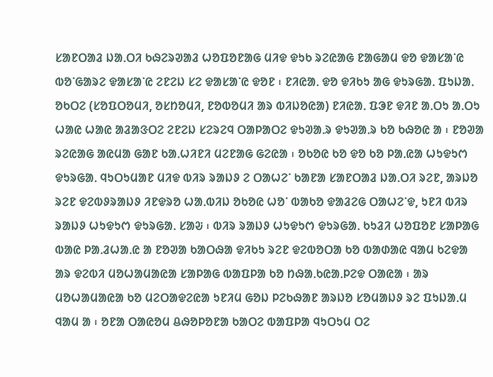ᱥᱟᱱᱛᱟᱲ ᱡᱟᱹᱛᱤ ᱠᱷᱮᱨᱣᱟᱲ ᱦᱚᱯᱚᱱᱟᱜ ᱢᱤᱫ ᱫᱩᱠ ᱨᱮᱭᱟᱜ ᱱᱟᱜᱟᱢ ᱫᱚ ᱫᱟᱥᱟᱸᱭ ᱵᱚᱸᱜᱟᱨᱮ ᱫᱟᱥᱟᱸᱭ ᱮᱱᱮᱡ ᱥᱮ ᱫᱟᱥᱟᱸᱭ ᱫᱚᱱ ᱾ ᱱᱤᱭᱟᱹ ᱫᱚ ᱫᱤᱠᱩ ᱟᱜ ᱫᱩᱨᱜᱟᱹ ᱯᱩᱡᱟᱹ ᱚᱠᱛᱮ (ᱥᱚᱯᱛᱚᱢᱤ, ᱚᱥᱴᱚᱢᱤ, ᱱᱚᱵᱚᱢᱤ ᱟᱨ ᱵᱤᱡᱚᱭᱟ) ᱱᱤᱭᱟᱹ ᱯᱳᱱ ᱫᱤᱱ ᱟᱹᱛᱩ ᱟᱹᱛᱩ ᱦᱟᱭ ᱦᱟᱭ ᱟᱲᱟᱝᱛᱮ ᱮᱱᱮᱡ ᱥᱮᱨᱮᱧ ᱛᱟᱞᱟᱛᱮ ᱫᱩᱣᱟᱹᱨ ᱫᱩᱣᱟᱹᱨ ᱠᱚ ᱠᱷᱚᱭ ᱟ ᱾ ᱱᱚᱣᱟ ᱨᱮᱭᱟᱜ ᱟᱭᱢᱟ ᱜᱟᱱ ᱠᱟᱹᱦᱤᱱᱤ ᱢᱮᱱᱟᱜ ᱜᱮᱭᱟ ᱾ ᱚᱠᱚᱭ ᱠᱚ ᱫᱚ ᱠᱚ ᱞᱟᱹᱭᱟ ᱦᱩᱫᱩᱬ ᱫᱩᱨᱜᱟᱹ ᱧᱩᱛᱩᱢᱟᱱ ᱢᱤᱫ ᱵᱤᱨ ᱨᱟᱡᱽ ᱮ ᱛᱟᱦᱮᱸ ᱠᱟᱱᱟ ᱥᱟᱱᱛᱟᱲ ᱡᱟᱹᱛᱤ ᱨᱮᱱ, ᱟᱨᱡᱚ ᱨᱮᱱ ᱫᱮᱵᱽᱨᱟᱡᱽ ᱤᱱᱫᱨᱚ ᱦᱟᱹᱵᱤᱡ ᱚᱠᱚᱭ ᱦᱚᱸ ᱵᱟᱠᱚ ᱫᱟᱲᱮᱜ ᱛᱟᱦᱮᱸᱫ, ᱩᱱᱤ ᱵᱤᱨ ᱨᱟᱡᱽ ᱦᱩᱫᱩᱬ ᱫᱩᱨᱜᱟᱹ ᱥᱟᱶ ᱾ ᱵᱤᱨ ᱨᱟᱡᱽ ᱦᱩᱫᱩᱬ ᱫᱩᱨᱜᱟᱹ ᱠᱩᱲᱤ ᱦᱚᱯᱚᱱ ᱥᱟᱞᱟᱜ ᱵᱟᱭ ᱞᱟᱹᱲᱦᱟᱹᱭ ᱟ ᱱᱚᱣᱟ ᱠᱟᱛᱷᱟ ᱫᱤᱠᱩ ᱨᱮᱱ ᱫᱮᱵᱚᱛᱟ ᱠᱚ ᱵᱟᱰᱟᱭ ᱧᱟᱢ ᱠᱮᱫᱟ ᱟᱨ ᱫᱮᱵᱤ ᱢᱚᱦᱟᱢᱟᱭᱟ ᱥᱟᱞᱟᱜ ᱵᱟᱯᱞᱟ ᱠᱚ ᱴᱷᱟᱹᱠᱭᱟᱹᱞᱮᱫ ᱛᱟᱭᱟ ᱾ ᱟᱨ ᱢᱚᱦᱟᱢᱟᱭᱟ ᱠᱚ ᱢᱮᱛᱟᱫᱮᱭᱟ ᱩᱱᱤᱢ ᱜᱚᱡ ᱞᱮᱠᱷᱟᱱ ᱟᱨᱡᱚ ᱥᱚᱢᱟᱡᱽ ᱨᱮ ᱯᱩᱡᱟᱹᱢ ᱧᱟᱢ ᱟ ᱾ ᱚᱱᱟ ᱛᱟᱭᱚᱢ ᱪᱷᱚᱞᱚᱱᱟ ᱠᱟᱛᱮ ᱵᱟᱯᱞᱟ ᱧᱩᱛᱩᱢ ᱛᱮ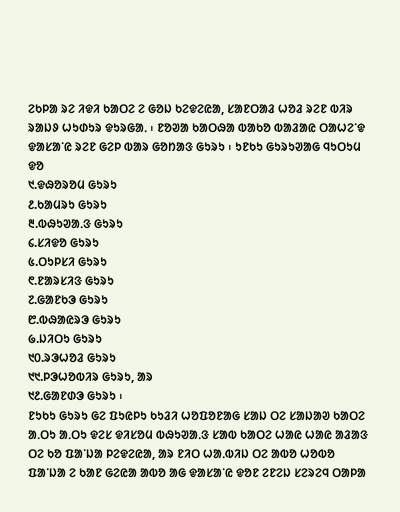ᱮᱠᱞᱟ ᱨᱮ ᱤᱫᱤ ᱠᱟᱛᱮ ᱮ ᱜᱚᱡ ᱠᱮᱫᱮᱭᱟ, ᱥᱟᱱᱛᱟᱲ ᱦᱚᱲ ᱨᱮᱱ ᱵᱤᱨ ᱨᱟᱡᱽ ᱦᱩᱰᱩᱨ ᱫᱩᱨᱜᱟᱹ ᱾ ᱱᱚᱣᱟ ᱠᱟᱛᱷᱟ ᱵᱟᱠᱚ ᱵᱟᱲᱟᱭ ᱛᱟᱦᱮᱸᱫ ᱫᱟᱥᱟᱸᱭ ᱨᱮᱱ ᱜᱮᱞ ᱵᱟᱨ ᱜᱚᱴᱟᱝ ᱜᱩᱨᱩ ᱾ ᱩᱱᱠᱩ ᱜᱩᱨᱩᱣᱟᱜ ᱧᱩᱛᱩᱢ ᱫᱚ
᱑.ᱫᱷᱚᱨᱚᱢ ᱜᱩᱨᱩ
᱒.ᱠᱟᱢᱨᱩ ᱜᱩᱨᱩ
᱓.ᱵᱷᱩᱣᱟᱹᱝ ᱜᱩᱨᱩ
᱔.ᱥᱤᱫᱚ ᱜᱩᱨᱩ
᱕.ᱛᱩᱞᱥᱤ ᱜᱩᱨᱩ
᱖.ᱱᱟᱨᱥᱤᱝ ᱜᱩᱨᱩ
᱗.ᱜᱟᱱᱠᱳ ᱜᱩᱨᱩ
᱘.ᱵᱷᱟᱭᱨᱳ ᱜᱩᱨᱩ
᱙.ᱡᱤᱛᱩ ᱜᱩᱨᱩ
᱑᱐.ᱨᱳᱦᱚᱲ ᱜᱩᱨᱩ
᱑᱑.ᱞᱳᱦᱚᱵᱤᱨ ᱜᱩᱨᱩ, ᱟᱨ
᱑᱒.ᱜᱟᱱᱰᱳ ᱜᱩᱨᱩ ᱾
ᱱᱩᱠᱩ ᱜᱩᱨᱩ ᱜᱮ ᱯᱩᱭᱞᱩ ᱠᱩᱲᱤ ᱦᱚᱯᱚᱱᱟᱜ ᱥᱟᱡ ᱛᱮ ᱥᱟᱡᱟᱣ ᱠᱟᱛᱮ ᱟᱹᱛᱩ ᱟᱹᱛᱩ ᱫᱮᱥ ᱫᱤᱥᱚᱢ ᱵᱷᱩᱣᱟᱹᱝ ᱥᱟᱵ ᱠᱟᱛᱮ ᱦᱟᱭ ᱦᱟᱭ ᱟᱲᱟᱝ ᱛᱮ ᱠᱚ ᱯᱟᱸᱡᱟ ᱞᱮᱫᱮᱭᱟ, ᱟᱨ ᱱᱤᱛ ᱦᱟᱹᱵᱤᱡ ᱛᱮ ᱟᱵᱚ ᱦᱚᱵᱚ ᱯᱟᱸᱡᱟ ᱮ ᱠᱟᱱ ᱜᱮᱭᱟ ᱟᱵᱚ ᱟᱜ ᱫᱟᱥᱟᱸᱭ ᱫᱚᱱ ᱮᱱᱮᱡ ᱥᱮᱨᱮᱧ ᱛᱟᱞᱟ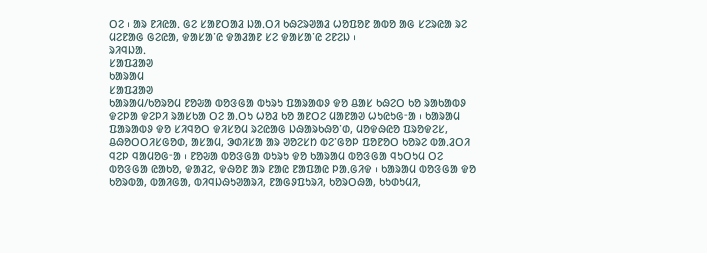ᱛᱮ ᱾ ᱟᱨ ᱱᱤᱭᱟᱹ ᱜᱮ ᱥᱟᱱᱛᱟᱲ ᱡᱟᱹᱛᱤ ᱠᱷᱮᱨᱣᱟᱲ ᱦᱚᱯᱚᱱ ᱟᱵᱚ ᱟᱜ ᱥᱮᱨᱭᱟ ᱨᱮ ᱢᱮᱱᱟᱜ ᱜᱮᱭᱟ, ᱫᱟᱥᱟᱸᱭ ᱫᱟᱲᱟᱱ ᱥᱮ ᱫᱟᱥᱟᱸᱭ ᱮᱱᱮᱡ ᱾
ᱨᱤᱧᱡᱟᱹ
ᱥᱟᱯᱲᱟᱣ
ᱠᱟᱨᱟᱢ
ᱥᱟᱯᱲᱟᱣ
ᱠᱟᱨᱟᱢ/ᱠᱚᱨᱚᱢ ᱱᱚᱶᱟ ᱵᱚᱝᱜᱟ ᱵᱩᱨᱩ ᱯᱟᱨᱟᱵᱽ ᱫᱚ ᱪᱟᱥ ᱠᱷᱮᱛ ᱠᱚ ᱨᱟᱠᱟᱵᱽ ᱫᱮᱞᱟ ᱫᱮᱞᱤ ᱨᱟᱥᱠᱟ ᱛᱮ ᱟᱹᱛᱩ ᱦᱚᱲ ᱠᱚ ᱟᱱᱛᱮ ᱢᱟᱱᱟᱣ ᱦᱩᱭᱩᱜᱼᱟ ᱾ ᱠᱟᱨᱟᱢ ᱯᱟᱨᱟᱵᱽ ᱫᱚ ᱥᱤᱧᱚᱛ ᱫᱤᱥᱚᱢ ᱨᱮᱭᱟᱜ ᱡᱷᱟᱨᱠᱷᱚᱸᱰ, ᱢᱚᱫᱷᱭᱚ ᱯᱨᱚᱫᱮᱥ, ᱪᱷᱚᱛᱛᱤᱥᱜᱚᱰ, ᱟᱥᱟᱢ, ᱳᱰᱤᱥᱟ ᱟᱨ ᱣᱚᱮᱥᱴ ᱵᱮᱸᱜᱚᱞ ᱯᱚᱱᱚᱛ ᱠᱚᱨᱮ ᱵᱟᱹᱲᱛᱤ ᱧᱮᱞ ᱧᱟᱢᱚᱜᱼᱟ ᱾ ᱱᱚᱶᱟ ᱵᱚᱝᱜᱟ ᱵᱩᱨᱩ ᱫᱚ ᱠᱟᱨᱟᱢ ᱵᱚᱝᱜᱟ ᱧᱩᱛᱩᱢ ᱛᱮ ᱵᱚᱝᱜᱟ ᱭᱟᱠᱚ, ᱫᱟᱲᱮ, ᱫᱷᱚᱱ ᱟᱨ ᱱᱟᱭ ᱱᱟᱯᱟᱭ ᱞᱟᱹᱜᱤᱫ ᱾ ᱠᱟᱨᱟᱢ ᱵᱚᱝᱜᱟ ᱫᱚ ᱠᱚᱨᱵᱟ, ᱵᱟᱤᱜᱟ, ᱵᱤᱧᱡᱷᱩᱣᱟᱨᱤ, ᱱᱟᱜᱽᱯᱩᱨᱤ, ᱠᱚᱨᱛᱷᱟ, ᱠᱩᱰᱩᱢᱤ,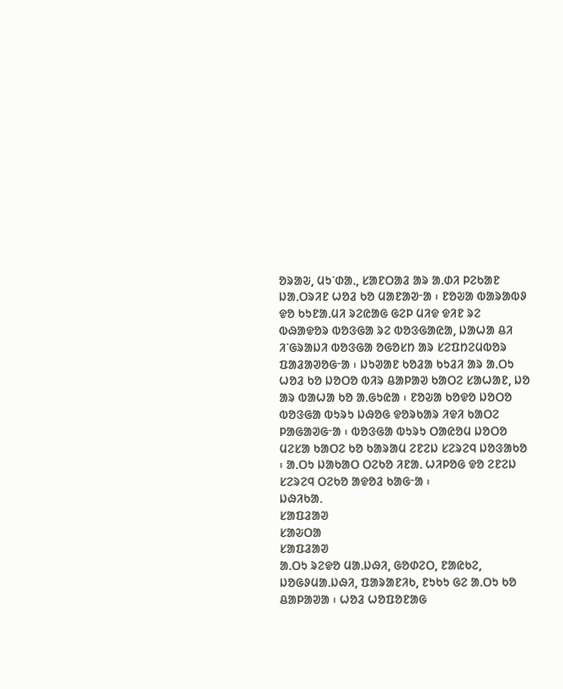ᱚᱨᱟᱶ, ᱢᱩᱸᱰᱟᱹ, ᱥᱟᱱᱛᱟᱲ ᱟᱨ ᱟᱹᱰᱤ ᱞᱮᱠᱟᱱ ᱡᱟᱹᱛᱨᱤᱱ ᱦᱚᱲ ᱠᱚ ᱢᱟᱱᱟᱣᱼᱟ ᱾ ᱱᱚᱶᱟ ᱵᱟᱨᱟᱵᱽ ᱫᱚ ᱠᱩᱱᱟᱹᱢᱤ ᱨᱮᱭᱟᱜ ᱜᱮᱞ ᱢᱤᱫ ᱫᱤᱱ ᱨᱮ ᱵᱷᱟᱫᱚᱨ ᱵᱚᱝᱜᱟ ᱨᱮ ᱵᱚᱝᱜᱟᱭᱟ, ᱡᱟᱦᱟ ᱪᱤ ᱤᱸᱜᱨᱟᱡᱤ ᱵᱚᱝᱜᱟ ᱚᱜᱚᱥᱴ ᱟᱨ ᱥᱮᱯᱴᱮᱢᱵᱚᱨ ᱯᱟᱲᱟᱣᱚᱜᱼᱟ ᱾ ᱡᱩᱣᱟᱱ ᱠᱚᱲᱟ ᱠᱩᱲᱤ ᱟᱨ ᱟᱹᱛᱩ ᱦᱚᱲ ᱠᱚ ᱡᱚᱛᱚ ᱵᱤᱨ ᱪᱟᱞᱟᱣ ᱠᱟᱛᱮ ᱥᱟᱦᱟᱱ, ᱡᱚ ᱟᱨ ᱵᱟᱦᱟ ᱠᱚ ᱟᱹᱜᱩᱭᱟ ᱾ ᱱᱚᱶᱟ ᱠᱚᱫᱚ ᱡᱚᱛᱚ ᱵᱚᱝᱜᱟ ᱵᱩᱨᱩ ᱡᱷᱚᱜ ᱫᱚᱨᱠᱟᱨ ᱤᱫᱤ ᱠᱟᱛᱮ ᱞᱟᱜᱟᱣᱜᱼᱟ ᱾ ᱵᱚᱝᱜᱟ ᱵᱩᱨᱩ ᱛᱟᱭᱚᱢ ᱡᱚᱛᱚ ᱢᱮᱥᱟ ᱠᱟᱛᱮ ᱠᱚ ᱠᱟᱨᱟᱢ ᱮᱱᱮᱡ ᱥᱮᱨᱮᱧ ᱡᱚᱝᱟᱠᱚ ᱾ ᱟᱹᱛᱩ ᱡᱟᱠᱟᱛ ᱛᱮᱠᱚ ᱤᱱᱟᱹ ᱦᱤᱞᱚᱜ ᱫᱚ ᱮᱱᱮᱡ ᱥᱮᱨᱮᱧ ᱛᱮᱠᱚ ᱟᱫᱚᱲ ᱠᱟᱜᱼᱟ ᱾
ᱡᱷᱤᱠᱟᱹ
ᱥᱟᱯᱲᱟᱣ
ᱥᱟᱶᱛᱟ
ᱥᱟᱯᱲᱟᱣ
ᱟᱹᱛᱩ ᱨᱮᱫᱚ ᱢᱟᱹᱡᱷᱤ, ᱜᱚᱰᱮᱛ, ᱱᱟᱭᱠᱮ, ᱡᱚᱜᱽᱢᱟᱹᱡᱷᱤ, ᱯᱟᱨᱟᱱᱤᱠ, ᱱᱩᱠᱩ ᱜᱮ ᱟᱹᱛᱩ ᱠᱚ ᱪᱟᱞᱟᱣᱟ ᱾ ᱦᱚᱲ ᱦᱚᱯᱚᱱᱟᱜ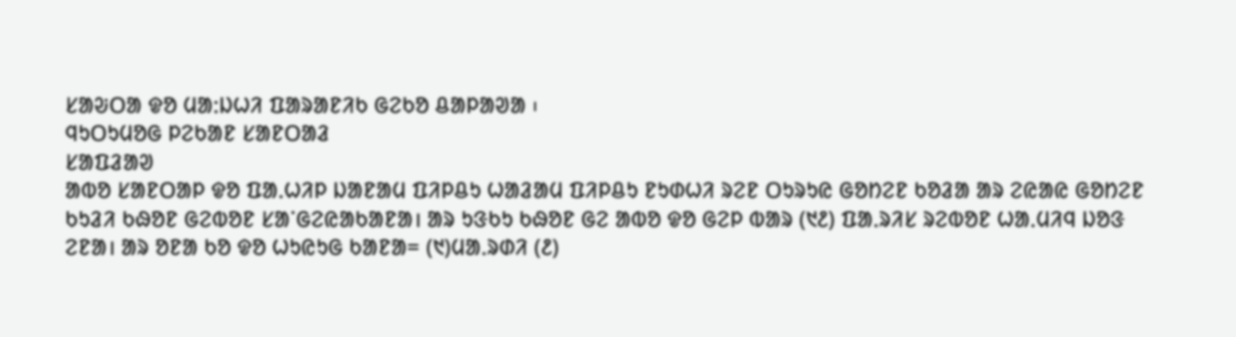ᱥᱟᱶᱛᱟ ᱫᱚ ᱢᱟᱺᱡᱦᱤ ᱯᱟᱨᱟᱱᱤᱠ ᱜᱮᱠᱚ ᱪᱟᱞᱟᱣᱟ ᱾
ᱧᱩᱛᱩᱢᱚᱜ ᱞᱮᱠᱟᱱ ᱥᱟᱱᱛᱟᱲ
ᱥᱟᱯᱲᱟᱣ
ᱟᱵᱚ ᱥᱟᱱᱛᱟᱞ ᱫᱚ ᱯᱟᱹᱦᱤᱞ ᱡᱟᱱᱟᱢ ᱯᱤᱞᱪᱩ ᱦᱟᱲᱟᱢ ᱯᱤᱞᱪᱩ ᱱᱩᱰᱦᱤ ᱨᱮᱱ ᱛᱩᱨᱩᱭ ᱜᱚᱴᱮᱱ ᱠᱚᱲᱟ ᱟᱨ ᱮᱭᱟᱭ ᱜᱚᱴᱮᱱ ᱠᱩᱲᱤ ᱠᱷᱚᱱ ᱜᱮᱵᱚᱱ ᱥᱟᱸᱜᱮᱭᱟᱠᱟᱱᱟ। ᱟᱨ ᱩᱝᱠᱩ ᱠᱷᱚᱱ ᱜᱮ ᱟᱵᱚ ᱫᱚ ᱜᱮᱞ ᱵᱟᱨ (᱑᱒) ᱯᱟᱹᱨᱤᱥ ᱨᱮᱵᱚᱱ ᱦᱟᱹᱢᱤᱧ ᱡᱚᱝ ᱮᱱᱟ। ᱟᱨ ᱚᱱᱟ ᱠᱚ ᱫᱚ ᱦᱩᱭᱩᱜ ᱠᱟᱱᱟ= (᱑)ᱢᱟᱹᱨᱰᱤ (᱒)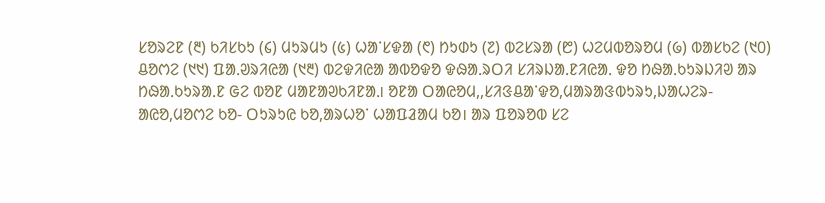ᱥᱚᱨᱮᱱ (᱓) ᱠᱤᱥᱠᱩ (᱔) ᱢᱩᱨᱢᱩ (᱕) ᱦᱟᱸᱥᱫᱟ (᱖) ᱴᱩᱰᱩ (᱗) ᱵᱮᱥᱨᱟ (᱘) ᱦᱮᱢᱵᱚᱨᱚᱢ (᱙) ᱵᱟᱥᱠᱮ (᱑᱐) ᱪᱚᱬᱮ (᱑᱑) ᱯᱟᱹᱣᱨᱤᱭᱟ (᱑᱓) ᱵᱮᱫᱤᱭᱟ ᱟᱵᱚᱫᱚ ᱫᱷᱟᱹᱨᱛᱤ ᱥᱤᱨᱡᱟᱹᱱᱤᱭᱟᱹ ᱫᱚ ᱴᱷᱟᱹᱠᱩᱨᱡᱤᱣ ᱟᱨ ᱴᱷᱟᱹᱠᱩᱨᱟᱹᱱ ᱜᱮ ᱵᱚᱱ ᱢᱟᱱᱟᱣᱠᱤᱱᱟᱹ। ᱚᱱᱟ ᱛᱟᱭᱚᱢ,,ᱥᱤᱝᱪᱟᱸᱫᱚ,ᱢᱟᱨᱟᱝᱵᱩᱨᱩ,ᱡᱟᱦᱮᱨ-ᱟᱭᱚ,ᱢᱚᱬᱮ ᱠᱚ- ᱛᱩᱨᱩᱭ ᱠᱚ,ᱟᱨᱦᱚᱸ ᱦᱟᱯᱲᱟᱢ ᱠᱚ। ᱟᱨ ᱯᱚᱨᱚᱵ ᱥᱮ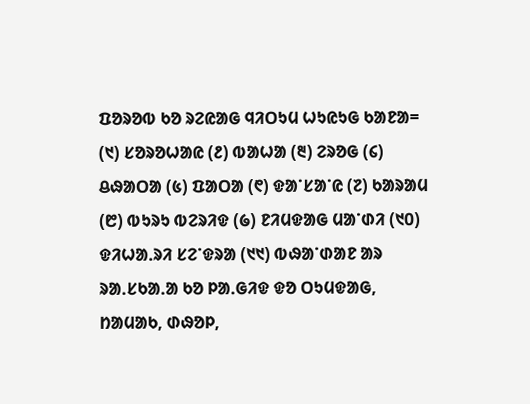ᱯᱚᱨᱚᱵ ᱠᱚ ᱨᱮᱭᱟᱜ ᱧᱤᱛᱩᱢ ᱦᱩᱭᱩᱜ ᱠᱟᱱᱟ= (᱑) ᱥᱚᱨᱚᱦᱟᱭ (᱒) ᱵᱟᱦᱟ (᱓) ᱮᱨᱚᱜ (᱔) ᱪᱷᱟᱛᱟ (᱕) ᱯᱟᱛᱟ (᱖) ᱫᱟᱸᱥᱟᱸᱭ (᱗) ᱠᱟᱨᱟᱢ (᱘) ᱵᱩᱨᱩ ᱵᱮᱨᱤᱫ (᱙) ᱱᱤᱢᱫᱟᱜ ᱢᱟᱸᱰᱤ (᱑᱐) ᱫᱤᱦᱟᱹᱨᱤ ᱥᱮᱸᱫᱨᱟ (᱑᱑) ᱵᱷᱟᱸᱰᱟᱱ ᱟᱨ ᱨᱟᱹᱥᱠᱟᱹᱟ ᱠᱚ ᱞᱟᱹᱜᱤᱫ ᱫᱚ ᱛᱩᱢᱫᱟᱜ, ᱴᱟᱢᱟᱠ, ᱰᱷᱚᱞ,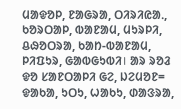ᱢᱟᱫᱚᱞ, ᱱᱟᱜᱨᱟ, ᱛᱤᱨᱤᱭᱟᱹ, ᱠᱚᱨᱛᱟᱞ, ᱵᱟᱱᱟᱢ, ᱢᱩᱨᱞᱤ, ᱪᱷᱚᱛᱨᱟ, ᱠᱟᱴ-ᱵᱟᱱᱟᱢ, ᱞᱤᱯᱩᱨ, ᱜᱟᱵᱜᱩᱵᱤ। ᱟᱨ ᱨᱚᱲ ᱫᱚ ᱥᱟᱱᱛᱟᱞᱤ ᱜᱮ, ᱡᱮᱢᱚᱱ= ᱫᱟᱠᱟ, ᱩᱛᱩ, ᱦᱟᱠᱩ, ᱰᱟᱝᱨᱟ,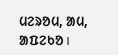ᱢᱮᱨᱚᱢ, ᱟᱢ, ᱟᱯᱮᱠᱚ।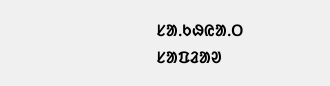ᱥᱟᱹᱠᱷᱭᱟᱹᱛ
ᱥᱟᱯᱲᱟᱣ